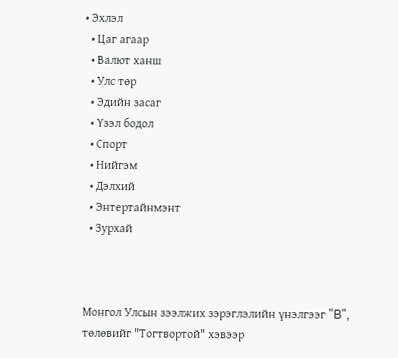• Эхлэл
  • Цаг агаар
  • Валют ханш
  • Улс төр
  • Эдийн засаг
  • Үзэл бодол
  • Спорт
  • Нийгэм
  • Дэлхий
  • Энтертайнмэнт
  • Зурхай



Монгол Улсын зээлжих зэрэглэлийн үнэлгээг "B", төлөвийг "Тогтвортой" хэвээр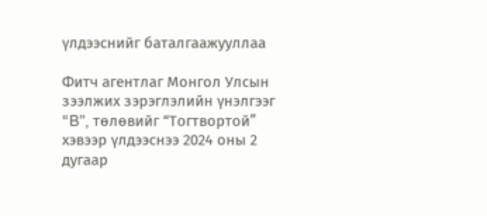үлдээснийг баталгаажууллаа

Фитч агентлаг Монгол Улсын зээлжих зэрэглэлийн үнэлгээг “B”, төлөвийг “Тогтвортой” хэвээр үлдээснээ 2024 оны 2 дугаар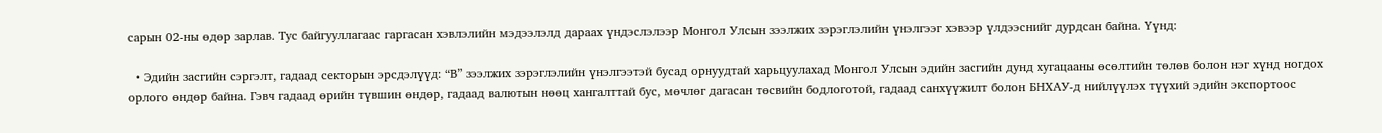сарын 02-ны өдөр зарлав. Тус байгууллагаас гаргасан хэвлэлийн мэдээлэлд дараах үндэслэлээр Монгол Улсын зээлжих зэрэглэлийн үнэлгээг хэвээр үлдээснийг дурдсан байна. Үүнд:

  • Эдийн засгийн сэргэлт, гадаад секторын эрсдэлүүд: “В” зээлжих зэрэглэлийн үнэлгээтэй бусад орнуудтай харьцуулахад Монгол Улсын эдийн засгийн дунд хугацааны өсөлтийн төлөв болон нэг хүнд ногдох орлого өндөр байна. Гэвч гадаад өрийн түвшин өндөр, гадаад валютын нөөц хангалттай бус, мөчлөг дагасан төсвийн бодлоготой, гадаад санхүүжилт болон БНХАУ-д нийлүүлэх түүхий эдийн экспортоос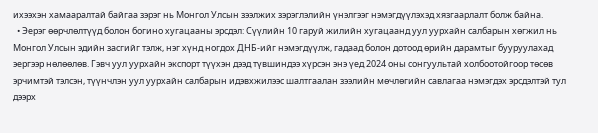ихээхэн хамааралтай байгаа зэрэг нь Монгол Улсын зээлжих зэрэглэлийн үнэлгээг нэмэгдүүлэхэд хязгаарлалт болж байна.
  • Эерэг өөрчлөлтүүд болон богино хугацааны эрсдэл: Сүүлийн 10 гаруй жилийн хугацаанд уул уурхайн салбарын хөгжил нь Монгол Улсын эдийн засгийг тэлж, нэг хүнд ногдох ДНБ-ийг нэмэгдүүлж, гадаад болон дотоод өрийн дарамтыг бууруулахад эергээр нөлөөлөв. Гэвч уул уурхайн экспорт түүхэн дээд түвшиндээ хүрсэн энэ үед 2024 оны сонгуультай холбоотойгоор төсөв эрчимтэй тэлсэн, түүнчлэн уул уурхайн салбарын идэвхжилээс шалтгаалан зээлийн мөчлөгийн савлагаа нэмэгдэх эрсдэлтэй тул дээрх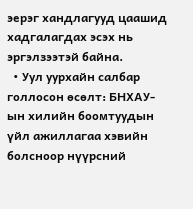эерэг хандлагууд цаашид хадгалагдах эсэх нь эргэлзээтэй байна.
  • Уул уурхайн салбар голлосон өсөлт: БНХАУ-ын хилийн боомтуудын үйл ажиллагаа хэвийн болсноор нүүрсний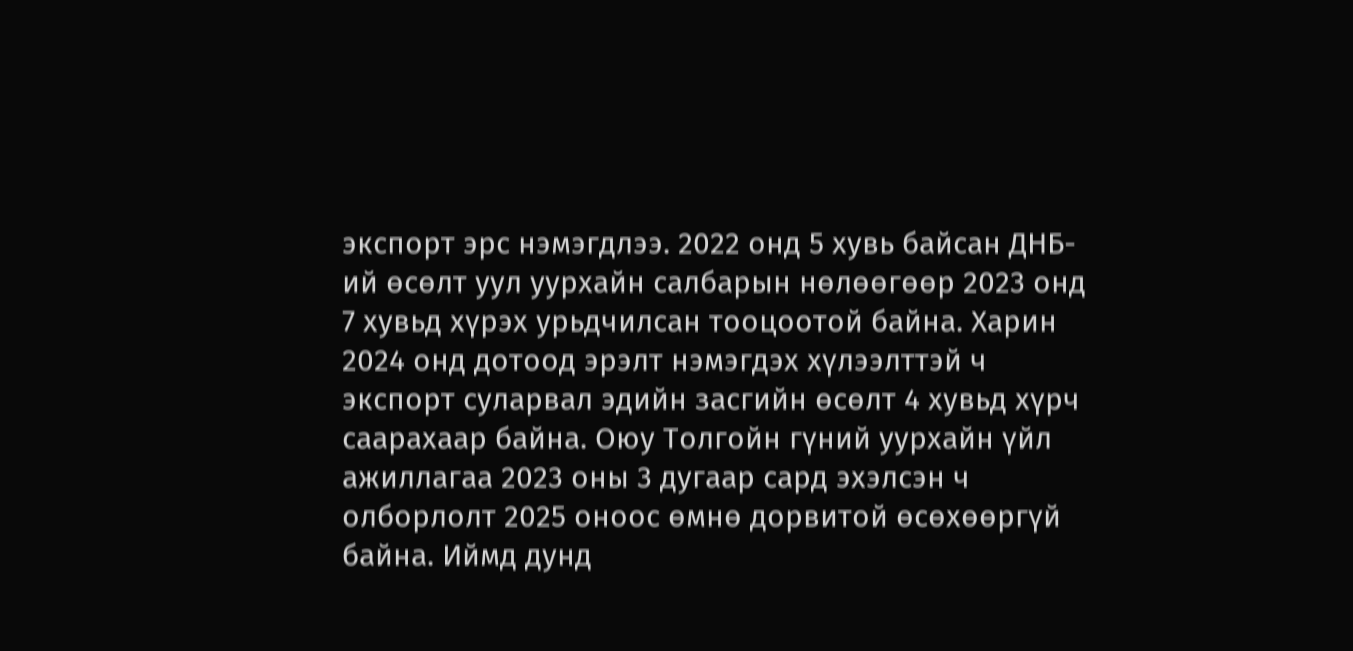экспорт эрс нэмэгдлээ. 2022 онд 5 хувь байсан ДНБ-ий өсөлт уул уурхайн салбарын нөлөөгөөр 2023 онд 7 хувьд хүрэх урьдчилсан тооцоотой байна. Харин 2024 онд дотоод эрэлт нэмэгдэх хүлээлттэй ч экспорт суларвал эдийн засгийн өсөлт 4 хувьд хүрч саарахаар байна. Оюу Толгойн гүний уурхайн үйл ажиллагаа 2023 оны 3 дугаар сард эхэлсэн ч олборлолт 2025 оноос өмнө дорвитой өсөхөөргүй байна. Иймд дунд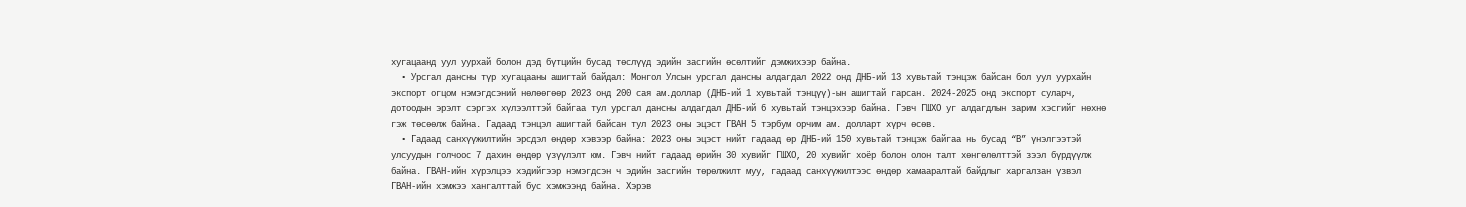хугацаанд уул уурхай болон дэд бүтцийн бусад төслүүд эдийн засгийн өсөлтийг дэмжихээр байна.
  • Урсгал дансны түр хугацааны ашигтай байдал: Монгол Улсын урсгал дансны алдагдал 2022 онд ДНБ-ий 13 хувьтай тэнцэж байсан бол уул уурхайн экспорт огцом нэмэгдсэний нөлөөгөөр 2023 онд 200 сая ам.доллар (ДНБ-ий 1 хувьтай тэнцүү)-ын ашигтай гарсан. 2024-2025 онд экспорт суларч, дотоодын эрэлт сэргэх хүлээлттэй байгаа тул урсгал дансны алдагдал ДНБ-ий 6 хувьтай тэнцэхээр байна. Гэвч ГШХО уг алдагдлын зарим хэсгийг нөхнө гэж төсөөлж байна. Гадаад тэнцэл ашигтай байсан тул 2023 оны эцэст ГВАН 5 тэрбум орчим ам. долларт хүрч өсөв.
  • Гадаад санхүүжилтийн эрсдэл өндөр хэвээр байна: 2023 оны эцэст нийт гадаад өр ДНБ-ий 150 хувьтай тэнцэж байгаа нь бусад “В” үнэлгээтэй улсуудын голчоос 7 дахин өндөр үзүүлэлт юм. Гэвч нийт гадаад өрийн 30 хувийг ГШХО, 20 хувийг хоёр болон олон талт хөнгөлөлттэй зээл бүрдүүлж байна. ГВАН-ийн хүрэлцээ хэдийгээр нэмэгдсэн ч эдийн засгийн төрөлжилт муу, гадаад санхүүжилтээс өндөр хамааралтай байдлыг харгалзан үзвэл ГВАН-ийн хэмжээ хангалттай бус хэмжээнд байна. Хэрэв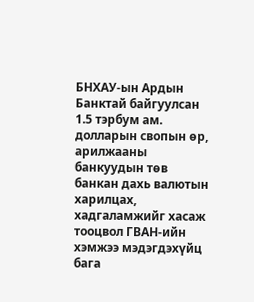БНХАУ-ын Ардын Банктай байгуулсан 1.5 тэрбум ам. долларын свопын өр, арилжааны банкуудын төв банкан дахь валютын харилцах, хадгаламжийг хасаж тооцвол ГВАН-ийн хэмжээ мэдэгдэхүйц бага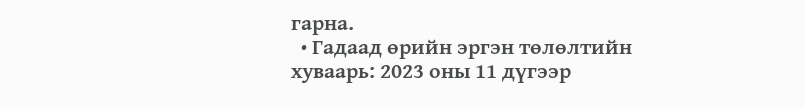гарна.
  • Гадаад өрийн эргэн төлөлтийн хуваарь: 2023 оны 11 дүгээр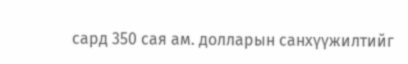сард 350 сая ам. долларын санхүүжилтийг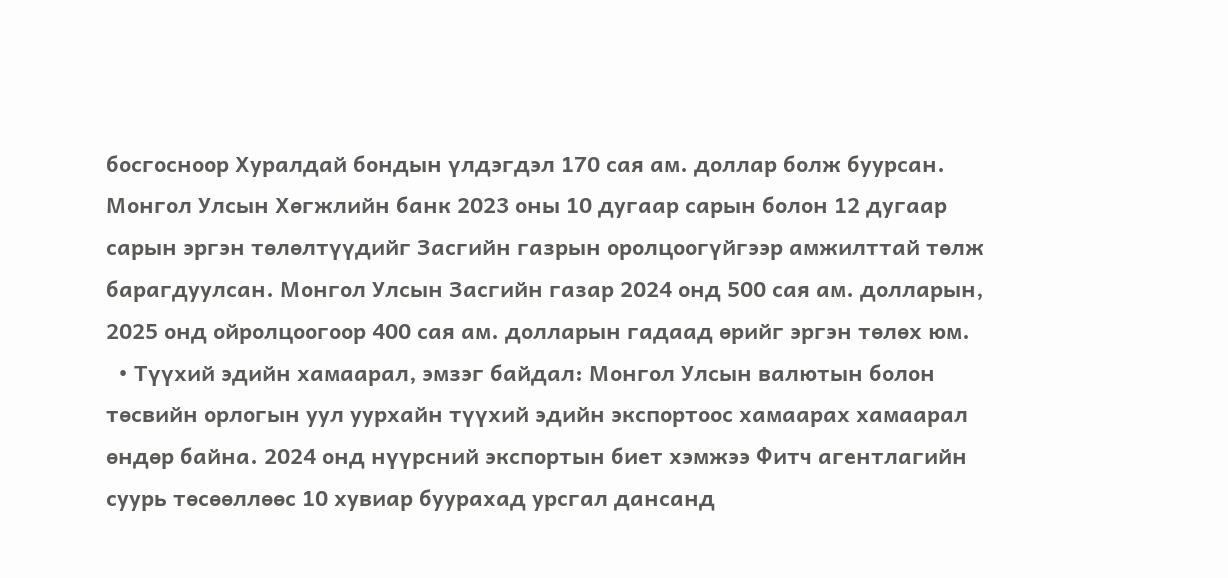босгосноор Хуралдай бондын үлдэгдэл 170 сая ам. доллар болж буурсан. Монгол Улсын Хөгжлийн банк 2023 оны 10 дугаар сарын болон 12 дугаар сарын эргэн төлөлтүүдийг Засгийн газрын оролцоогүйгээр амжилттай төлж барагдуулсан. Монгол Улсын Засгийн газар 2024 онд 500 сая ам. долларын, 2025 онд ойролцоогоор 400 сая ам. долларын гадаад өрийг эргэн төлөх юм.
  • Түүхий эдийн хамаарал, эмзэг байдал: Монгол Улсын валютын болон төсвийн орлогын уул уурхайн түүхий эдийн экспортоос хамаарах хамаарал өндөр байна. 2024 онд нүүрсний экспортын биет хэмжээ Фитч агентлагийн суурь төсөөллөөс 10 хувиар буурахад урсгал дансанд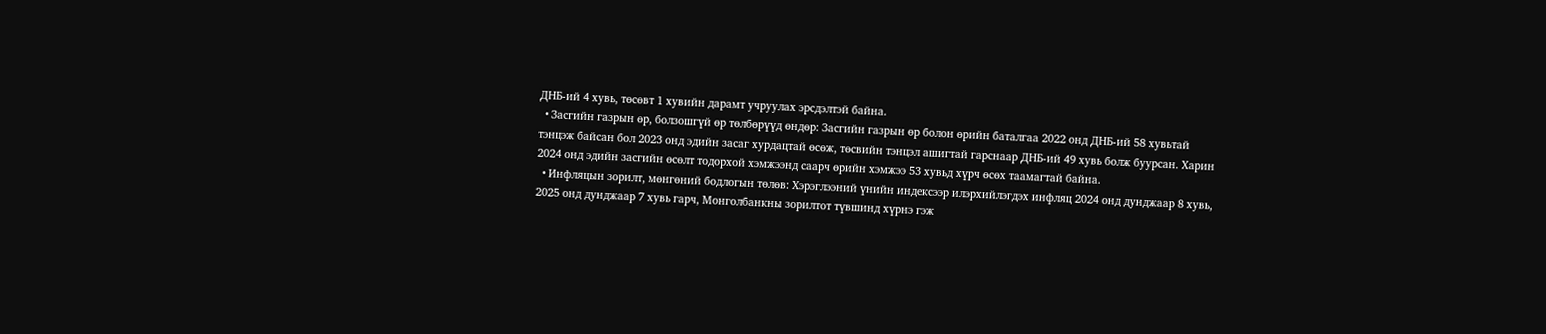ДНБ-ий 4 хувь, төсөвт 1 хувийн дарамт учруулах эрсдэлтэй байна.
  • Засгийн газрын өр, болзошгүй өр төлбөрүүд өндөр: Засгийн газрын өр болон өрийн баталгаа 2022 онд ДНБ-ий 58 хувьтай тэнцэж байсан бол 2023 онд эдийн засаг хурдацтай өсөж, төсвийн тэнцэл ашигтай гарснаар ДНБ-ий 49 хувь болж буурсан. Харин 2024 онд эдийн засгийн өсөлт тодорхой хэмжээнд саарч өрийн хэмжээ 53 хувьд хүрч өсөх таамагтай байна.
  • Инфляцын зорилт, мөнгөний бодлогын төлөв: Хэрэглээний үнийн индексээр илэрхийлэгдэх инфляц 2024 онд дунджаар 8 хувь, 2025 онд дунджаар 7 хувь гарч, Монголбанкны зорилтот түвшинд хүрнэ гэж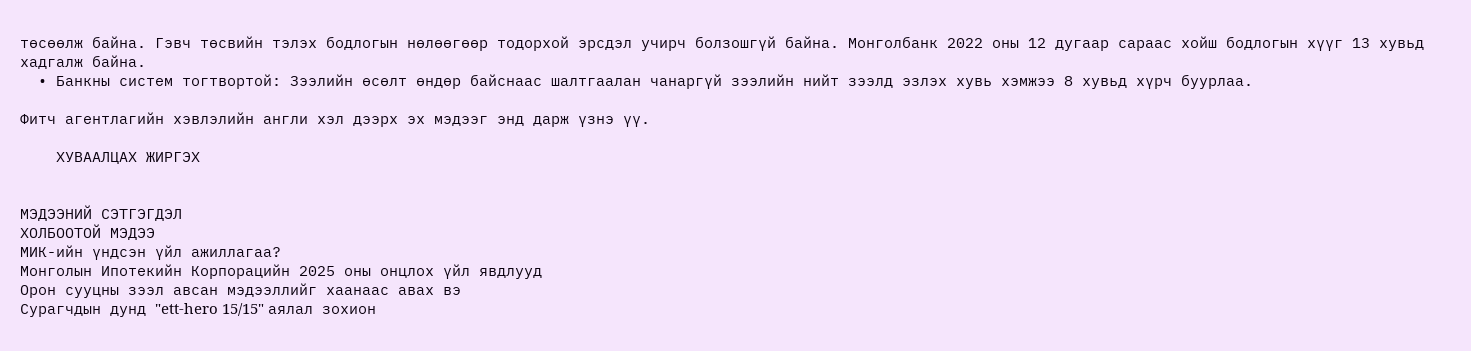төсөөлж байна. Гэвч төсвийн тэлэх бодлогын нөлөөгөөр тодорхой эрсдэл учирч болзошгүй байна. Монголбанк 2022 оны 12 дугаар сараас хойш бодлогын хүүг 13 хувьд хадгалж байна.
  • Банкны систем тогтвортой: Зээлийн өсөлт өндөр байснаас шалтгаалан чанаргүй зээлийн нийт зээлд эзлэх хувь хэмжээ 8 хувьд хүрч буурлаа.

Фитч агентлагийн хэвлэлийн англи хэл дээрх эх мэдээг энд дарж үзнэ үү.

    ХУВААЛЦАХ ЖИРГЭХ


МЭДЭЭНИЙ СЭТГЭГДЭЛ
ХОЛБООТОЙ МЭДЭЭ
МИК-ийн үндсэн үйл ажиллагаа?
Монголын Ипотекийн Корпорацийн 2025 оны онцлох үйл явдлууд
Орон сууцны зээл авсан мэдээллийг хаанаас авах вэ
Сурагчдын дунд "ett-hero 15/15" аялал зохион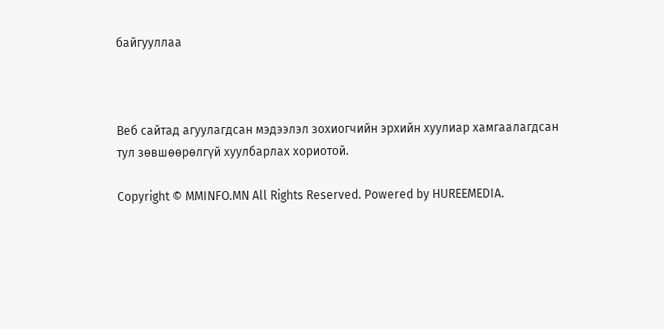байгууллаа



Веб сайтад агуулагдсан мэдээлэл зохиогчийн эрхийн хуулиар хамгаалагдсан тул зөвшөөрөлгүй хуулбарлах хориотой.

Copyright © MMINFO.MN All Rights Reserved. Powered by HUREEMEDIA.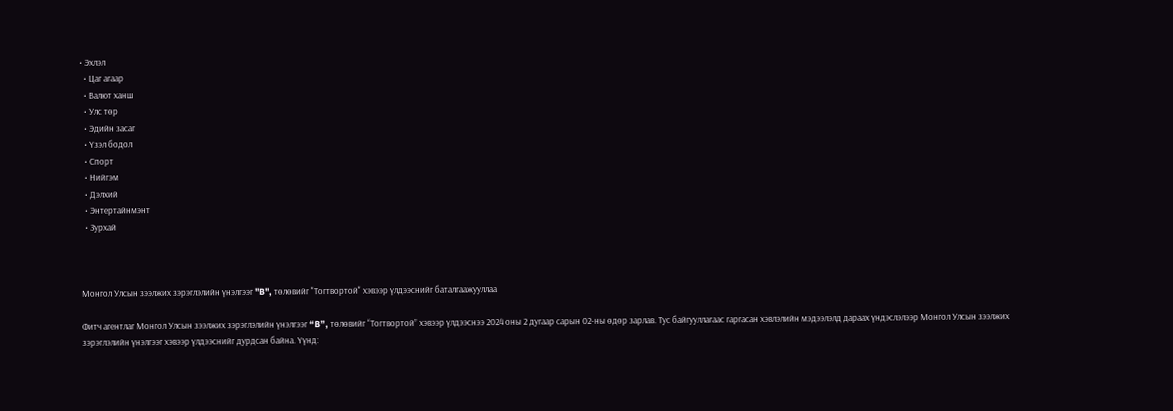• Эхлэл
  • Цаг агаар
  • Валют ханш
  • Улс төр
  • Эдийн засаг
  • Үзэл бодол
  • Спорт
  • Нийгэм
  • Дэлхий
  • Энтертайнмэнт
  • Зурхай



Монгол Улсын зээлжих зэрэглэлийн үнэлгээг "B", төлөвийг "Тогтвортой" хэвээр үлдээснийг баталгаажууллаа

Фитч агентлаг Монгол Улсын зээлжих зэрэглэлийн үнэлгээг “B”, төлөвийг “Тогтвортой” хэвээр үлдээснээ 2024 оны 2 дугаар сарын 02-ны өдөр зарлав. Тус байгууллагаас гаргасан хэвлэлийн мэдээлэлд дараах үндэслэлээр Монгол Улсын зээлжих зэрэглэлийн үнэлгээг хэвээр үлдээснийг дурдсан байна. Үүнд: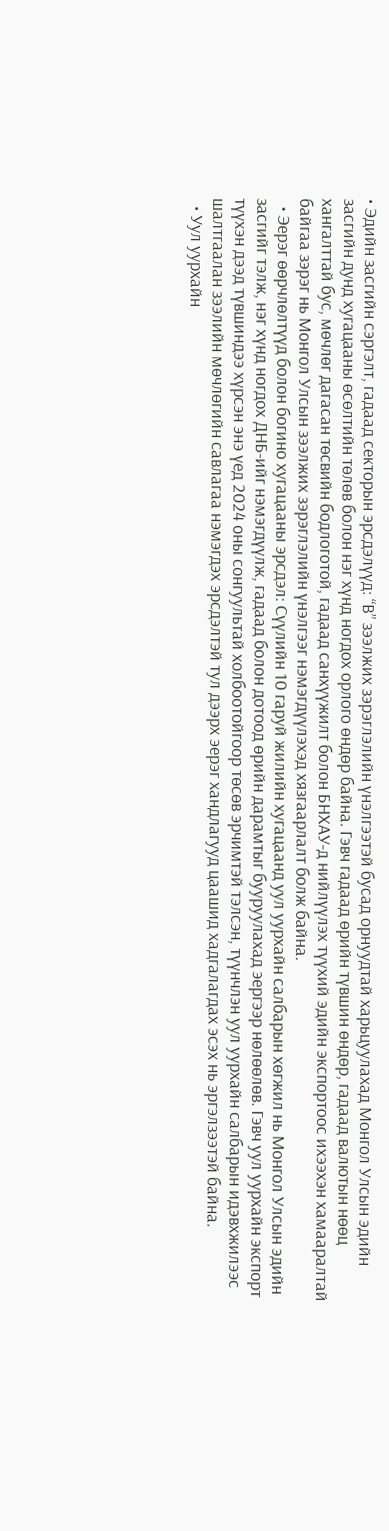• Эдийн засгийн сэргэлт, гадаад секторын эрсдэлүүд: “В” зээлжих зэрэглэлийн үнэлгээтэй бусад орнуудтай харьцуулахад Монгол Улсын эдийн засгийн дунд хугацааны өсөлтийн төлөв болон нэг хүнд ногдох орлого өндөр байна. Гэвч гадаад өрийн түвшин өндөр, гадаад валютын нөөц хангалттай бус, мөчлөг дагасан төсвийн бодлоготой, гадаад санхүүжилт болон БНХАУ-д нийлүүлэх түүхий эдийн экспортоос ихээхэн хамааралтай байгаа зэрэг нь Монгол Улсын зээлжих зэрэглэлийн үнэлгээг нэмэгдүүлэхэд хязгаарлалт болж байна.
  • Эерэг өөрчлөлтүүд болон богино хугацааны эрсдэл: Сүүлийн 10 гаруй жилийн хугацаанд уул уурхайн салбарын хөгжил нь Монгол Улсын эдийн засгийг тэлж, нэг хүнд ногдох ДНБ-ийг нэмэгдүүлж, гадаад болон дотоод өрийн дарамтыг бууруулахад эергээр нөлөөлөв. Гэвч уул уурхайн экспорт түүхэн дээд түвшиндээ хүрсэн энэ үед 2024 оны сонгуультай холбоотойгоор төсөв эрчимтэй тэлсэн, түүнчлэн уул уурхайн салбарын идэвхжилээс шалтгаалан зээлийн мөчлөгийн савлагаа нэмэгдэх эрсдэлтэй тул дээрх эерэг хандлагууд цаашид хадгалагдах эсэх нь эргэлзээтэй байна.
  • Уул уурхайн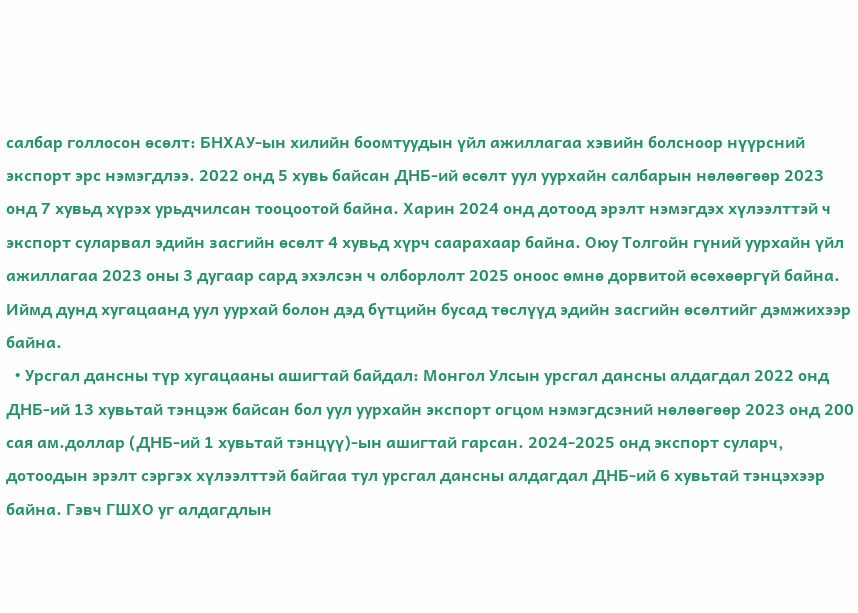салбар голлосон өсөлт: БНХАУ-ын хилийн боомтуудын үйл ажиллагаа хэвийн болсноор нүүрсний экспорт эрс нэмэгдлээ. 2022 онд 5 хувь байсан ДНБ-ий өсөлт уул уурхайн салбарын нөлөөгөөр 2023 онд 7 хувьд хүрэх урьдчилсан тооцоотой байна. Харин 2024 онд дотоод эрэлт нэмэгдэх хүлээлттэй ч экспорт суларвал эдийн засгийн өсөлт 4 хувьд хүрч саарахаар байна. Оюу Толгойн гүний уурхайн үйл ажиллагаа 2023 оны 3 дугаар сард эхэлсэн ч олборлолт 2025 оноос өмнө дорвитой өсөхөөргүй байна. Иймд дунд хугацаанд уул уурхай болон дэд бүтцийн бусад төслүүд эдийн засгийн өсөлтийг дэмжихээр байна.
  • Урсгал дансны түр хугацааны ашигтай байдал: Монгол Улсын урсгал дансны алдагдал 2022 онд ДНБ-ий 13 хувьтай тэнцэж байсан бол уул уурхайн экспорт огцом нэмэгдсэний нөлөөгөөр 2023 онд 200 сая ам.доллар (ДНБ-ий 1 хувьтай тэнцүү)-ын ашигтай гарсан. 2024-2025 онд экспорт суларч, дотоодын эрэлт сэргэх хүлээлттэй байгаа тул урсгал дансны алдагдал ДНБ-ий 6 хувьтай тэнцэхээр байна. Гэвч ГШХО уг алдагдлын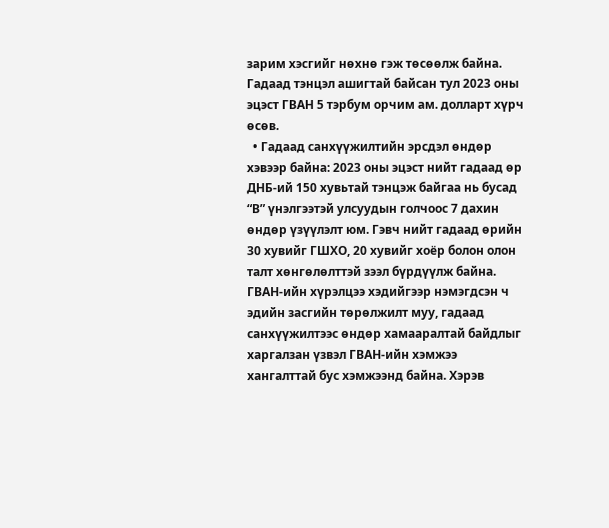зарим хэсгийг нөхнө гэж төсөөлж байна. Гадаад тэнцэл ашигтай байсан тул 2023 оны эцэст ГВАН 5 тэрбум орчим ам. долларт хүрч өсөв.
  • Гадаад санхүүжилтийн эрсдэл өндөр хэвээр байна: 2023 оны эцэст нийт гадаад өр ДНБ-ий 150 хувьтай тэнцэж байгаа нь бусад “В” үнэлгээтэй улсуудын голчоос 7 дахин өндөр үзүүлэлт юм. Гэвч нийт гадаад өрийн 30 хувийг ГШХО, 20 хувийг хоёр болон олон талт хөнгөлөлттэй зээл бүрдүүлж байна. ГВАН-ийн хүрэлцээ хэдийгээр нэмэгдсэн ч эдийн засгийн төрөлжилт муу, гадаад санхүүжилтээс өндөр хамааралтай байдлыг харгалзан үзвэл ГВАН-ийн хэмжээ хангалттай бус хэмжээнд байна. Хэрэв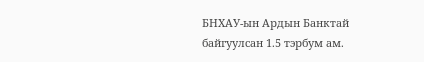БНХАУ-ын Ардын Банктай байгуулсан 1.5 тэрбум ам.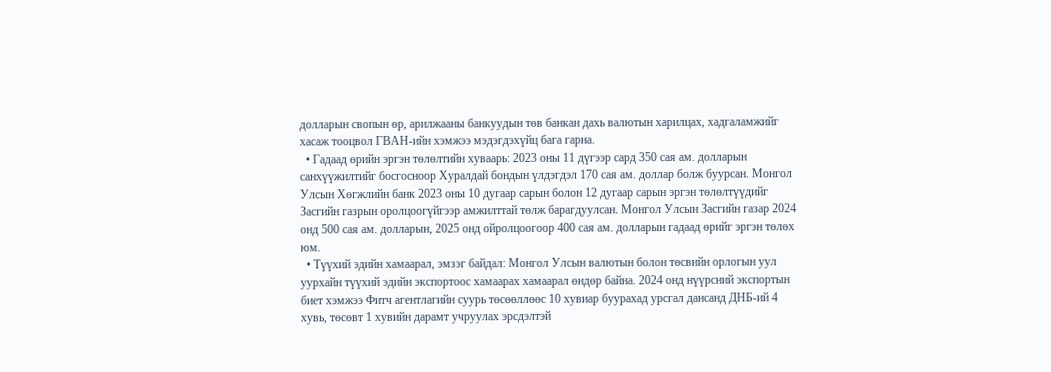долларын свопын өр, арилжааны банкуудын төв банкан дахь валютын харилцах, хадгаламжийг хасаж тооцвол ГВАН-ийн хэмжээ мэдэгдэхүйц бага гарна.
  • Гадаад өрийн эргэн төлөлтийн хуваарь: 2023 оны 11 дүгээр сард 350 сая ам. долларын санхүүжилтийг босгосноор Хуралдай бондын үлдэгдэл 170 сая ам. доллар болж буурсан. Монгол Улсын Хөгжлийн банк 2023 оны 10 дугаар сарын болон 12 дугаар сарын эргэн төлөлтүүдийг Засгийн газрын оролцоогүйгээр амжилттай төлж барагдуулсан. Монгол Улсын Засгийн газар 2024 онд 500 сая ам. долларын, 2025 онд ойролцоогоор 400 сая ам. долларын гадаад өрийг эргэн төлөх юм.
  • Түүхий эдийн хамаарал, эмзэг байдал: Монгол Улсын валютын болон төсвийн орлогын уул уурхайн түүхий эдийн экспортоос хамаарах хамаарал өндөр байна. 2024 онд нүүрсний экспортын биет хэмжээ Фитч агентлагийн суурь төсөөллөөс 10 хувиар буурахад урсгал дансанд ДНБ-ий 4 хувь, төсөвт 1 хувийн дарамт учруулах эрсдэлтэй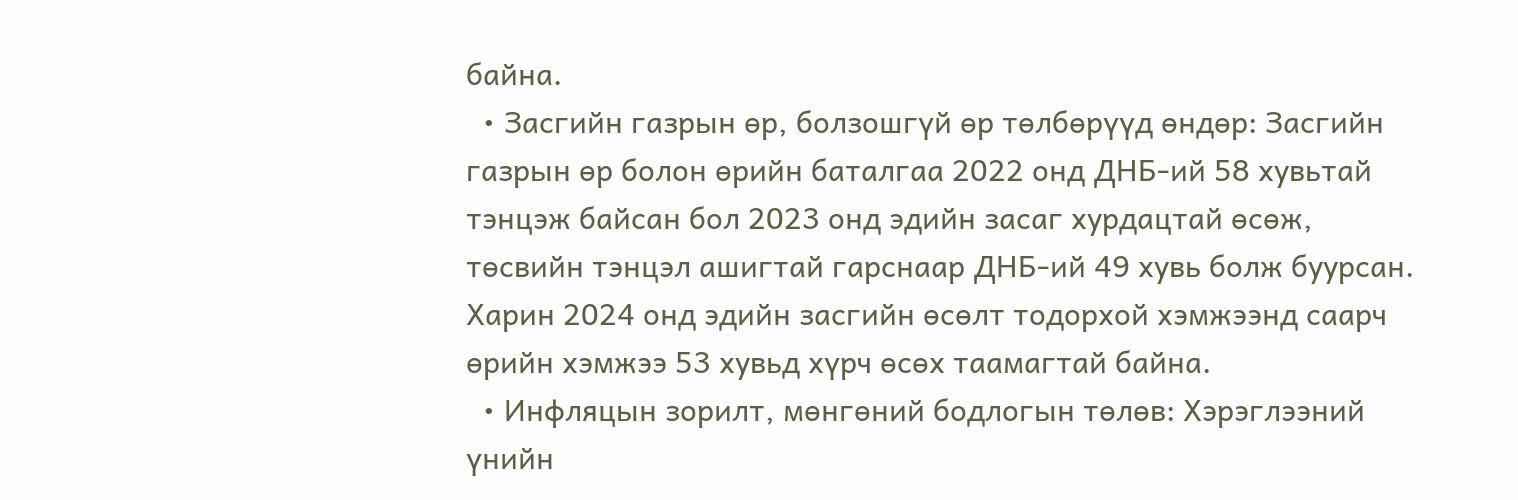байна.
  • Засгийн газрын өр, болзошгүй өр төлбөрүүд өндөр: Засгийн газрын өр болон өрийн баталгаа 2022 онд ДНБ-ий 58 хувьтай тэнцэж байсан бол 2023 онд эдийн засаг хурдацтай өсөж, төсвийн тэнцэл ашигтай гарснаар ДНБ-ий 49 хувь болж буурсан. Харин 2024 онд эдийн засгийн өсөлт тодорхой хэмжээнд саарч өрийн хэмжээ 53 хувьд хүрч өсөх таамагтай байна.
  • Инфляцын зорилт, мөнгөний бодлогын төлөв: Хэрэглээний үнийн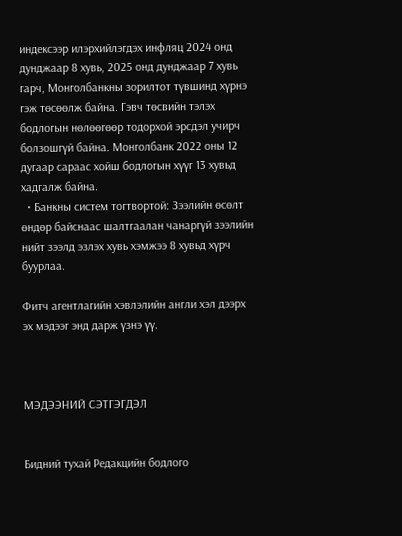индексээр илэрхийлэгдэх инфляц 2024 онд дунджаар 8 хувь, 2025 онд дунджаар 7 хувь гарч, Монголбанкны зорилтот түвшинд хүрнэ гэж төсөөлж байна. Гэвч төсвийн тэлэх бодлогын нөлөөгөөр тодорхой эрсдэл учирч болзошгүй байна. Монголбанк 2022 оны 12 дугаар сараас хойш бодлогын хүүг 13 хувьд хадгалж байна.
  • Банкны систем тогтвортой: Зээлийн өсөлт өндөр байснаас шалтгаалан чанаргүй зээлийн нийт зээлд эзлэх хувь хэмжээ 8 хувьд хүрч буурлаа.

Фитч агентлагийн хэвлэлийн англи хэл дээрх эх мэдээг энд дарж үзнэ үү.



МЭДЭЭНИЙ СЭТГЭГДЭЛ


Бидний тухай Редакцийн бодлого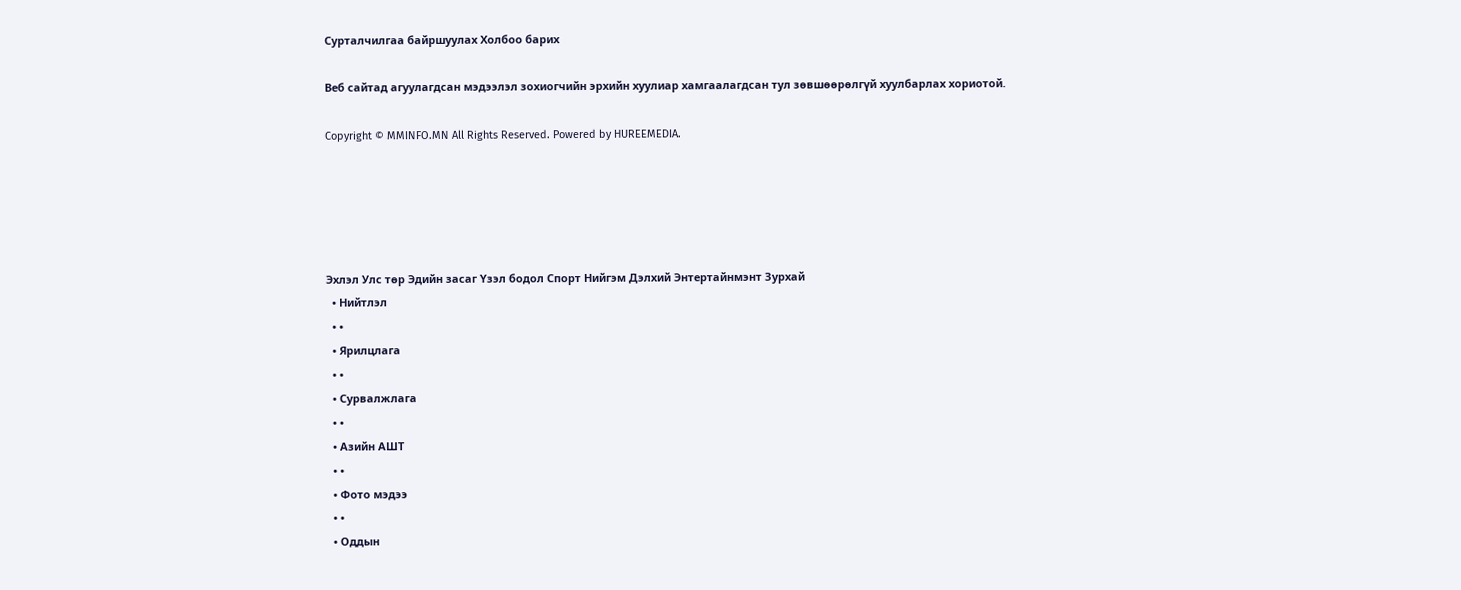Сурталчилгаа байршуулах Холбоо барих

Веб сайтад агуулагдсан мэдээлэл зохиогчийн эрхийн хуулиар хамгаалагдсан тул зөвшөөрөлгүй хуулбарлах хориотой.

Copyright © MMINFO.MN All Rights Reserved. Powered by HUREEMEDIA.





Эхлэл Улс төр Эдийн засаг Үзэл бодол Спорт Нийгэм Дэлхий Энтертайнмэнт Зурхай
  • Нийтлэл
  • •
  • Ярилцлага
  • •
  • Сурвалжлага
  • •
  • Азийн АШТ
  • •
  • Фото мэдээ
  • •
  • Оддын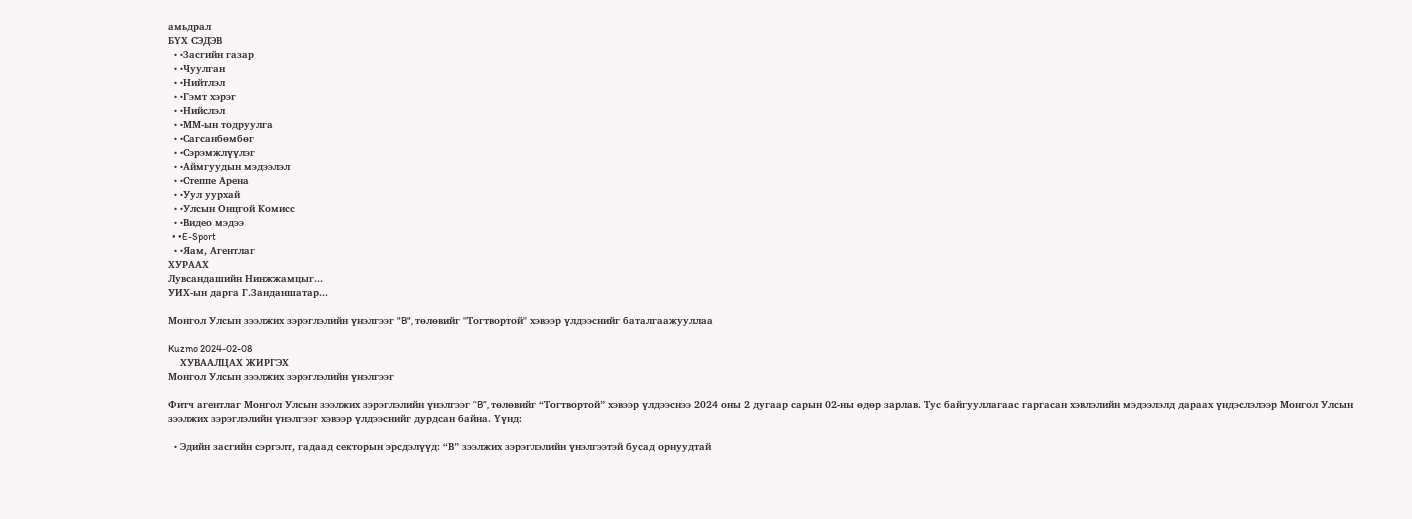амьдрал
БҮХ СЭДЭВ
  • •Засгийн газар
  • •Чуулган
  • •Нийтлэл
  • •Гэмт хэрэг
  • •Нийслэл
  • •ММ-ын тодруулга
  • •Сагсанбөмбөг
  • •Сэрэмжлүүлэг
  • •Аймгуудын мэдээлэл
  • •Степпе Арена
  • •Уул уурхай
  • •Улсын Онцгой Комисс
  • •Видео мэдээ
  • •E-Sport
  • •Яам, Агентлаг
ХУРААХ
Лувсандашийн Нинжжамцыг...
УИХ-ын дарга Г.Занданшатар...

Монгол Улсын зээлжих зэрэглэлийн үнэлгээг "B", төлөвийг "Тогтвортой" хэвээр үлдээснийг баталгаажууллаа

Kuzmo 2024-02-08
    ХУВААЛЦАХ ЖИРГЭХ
Монгол Улсын зээлжих зэрэглэлийн үнэлгээг

Фитч агентлаг Монгол Улсын зээлжих зэрэглэлийн үнэлгээг “B”, төлөвийг “Тогтвортой” хэвээр үлдээснээ 2024 оны 2 дугаар сарын 02-ны өдөр зарлав. Тус байгууллагаас гаргасан хэвлэлийн мэдээлэлд дараах үндэслэлээр Монгол Улсын зээлжих зэрэглэлийн үнэлгээг хэвээр үлдээснийг дурдсан байна. Үүнд:

  • Эдийн засгийн сэргэлт, гадаад секторын эрсдэлүүд: “В” зээлжих зэрэглэлийн үнэлгээтэй бусад орнуудтай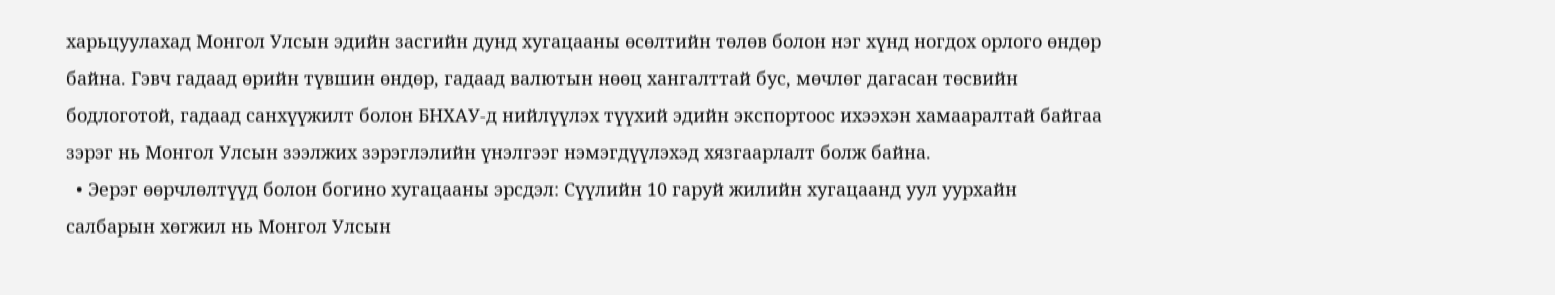харьцуулахад Монгол Улсын эдийн засгийн дунд хугацааны өсөлтийн төлөв болон нэг хүнд ногдох орлого өндөр байна. Гэвч гадаад өрийн түвшин өндөр, гадаад валютын нөөц хангалттай бус, мөчлөг дагасан төсвийн бодлоготой, гадаад санхүүжилт болон БНХАУ-д нийлүүлэх түүхий эдийн экспортоос ихээхэн хамааралтай байгаа зэрэг нь Монгол Улсын зээлжих зэрэглэлийн үнэлгээг нэмэгдүүлэхэд хязгаарлалт болж байна.
  • Эерэг өөрчлөлтүүд болон богино хугацааны эрсдэл: Сүүлийн 10 гаруй жилийн хугацаанд уул уурхайн салбарын хөгжил нь Монгол Улсын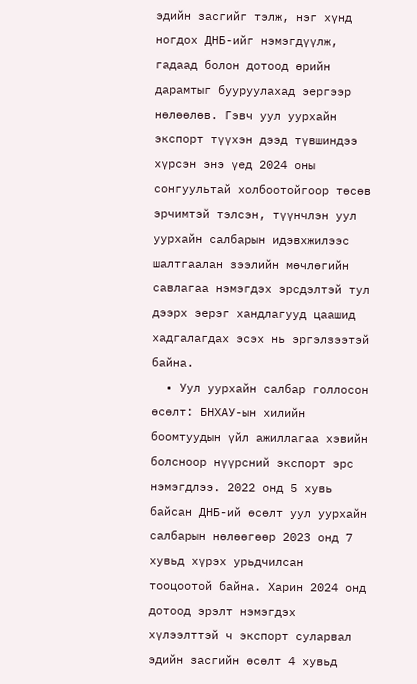эдийн засгийг тэлж, нэг хүнд ногдох ДНБ-ийг нэмэгдүүлж, гадаад болон дотоод өрийн дарамтыг бууруулахад эергээр нөлөөлөв. Гэвч уул уурхайн экспорт түүхэн дээд түвшиндээ хүрсэн энэ үед 2024 оны сонгуультай холбоотойгоор төсөв эрчимтэй тэлсэн, түүнчлэн уул уурхайн салбарын идэвхжилээс шалтгаалан зээлийн мөчлөгийн савлагаа нэмэгдэх эрсдэлтэй тул дээрх эерэг хандлагууд цаашид хадгалагдах эсэх нь эргэлзээтэй байна.
  • Уул уурхайн салбар голлосон өсөлт: БНХАУ-ын хилийн боомтуудын үйл ажиллагаа хэвийн болсноор нүүрсний экспорт эрс нэмэгдлээ. 2022 онд 5 хувь байсан ДНБ-ий өсөлт уул уурхайн салбарын нөлөөгөөр 2023 онд 7 хувьд хүрэх урьдчилсан тооцоотой байна. Харин 2024 онд дотоод эрэлт нэмэгдэх хүлээлттэй ч экспорт суларвал эдийн засгийн өсөлт 4 хувьд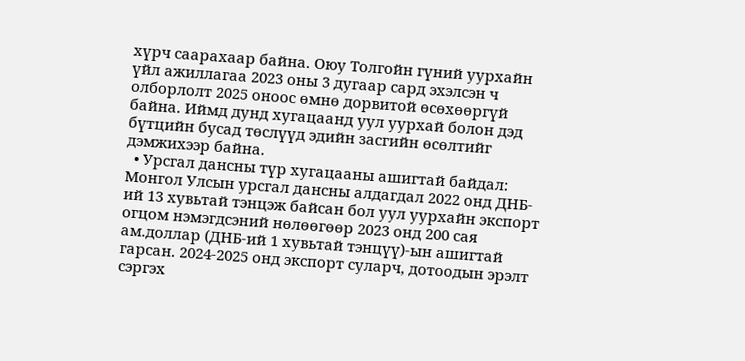хүрч саарахаар байна. Оюу Толгойн гүний уурхайн үйл ажиллагаа 2023 оны 3 дугаар сард эхэлсэн ч олборлолт 2025 оноос өмнө дорвитой өсөхөөргүй байна. Иймд дунд хугацаанд уул уурхай болон дэд бүтцийн бусад төслүүд эдийн засгийн өсөлтийг дэмжихээр байна.
  • Урсгал дансны түр хугацааны ашигтай байдал: Монгол Улсын урсгал дансны алдагдал 2022 онд ДНБ-ий 13 хувьтай тэнцэж байсан бол уул уурхайн экспорт огцом нэмэгдсэний нөлөөгөөр 2023 онд 200 сая ам.доллар (ДНБ-ий 1 хувьтай тэнцүү)-ын ашигтай гарсан. 2024-2025 онд экспорт суларч, дотоодын эрэлт сэргэх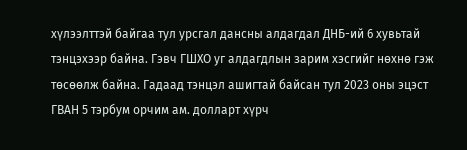хүлээлттэй байгаа тул урсгал дансны алдагдал ДНБ-ий 6 хувьтай тэнцэхээр байна. Гэвч ГШХО уг алдагдлын зарим хэсгийг нөхнө гэж төсөөлж байна. Гадаад тэнцэл ашигтай байсан тул 2023 оны эцэст ГВАН 5 тэрбум орчим ам. долларт хүрч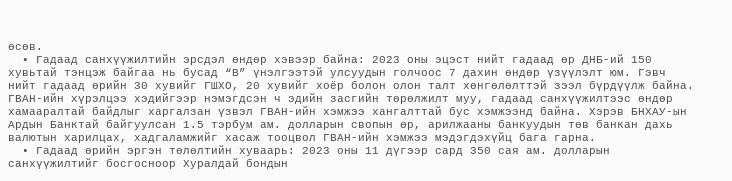өсөв.
  • Гадаад санхүүжилтийн эрсдэл өндөр хэвээр байна: 2023 оны эцэст нийт гадаад өр ДНБ-ий 150 хувьтай тэнцэж байгаа нь бусад “В” үнэлгээтэй улсуудын голчоос 7 дахин өндөр үзүүлэлт юм. Гэвч нийт гадаад өрийн 30 хувийг ГШХО, 20 хувийг хоёр болон олон талт хөнгөлөлттэй зээл бүрдүүлж байна. ГВАН-ийн хүрэлцээ хэдийгээр нэмэгдсэн ч эдийн засгийн төрөлжилт муу, гадаад санхүүжилтээс өндөр хамааралтай байдлыг харгалзан үзвэл ГВАН-ийн хэмжээ хангалттай бус хэмжээнд байна. Хэрэв БНХАУ-ын Ардын Банктай байгуулсан 1.5 тэрбум ам. долларын свопын өр, арилжааны банкуудын төв банкан дахь валютын харилцах, хадгаламжийг хасаж тооцвол ГВАН-ийн хэмжээ мэдэгдэхүйц бага гарна.
  • Гадаад өрийн эргэн төлөлтийн хуваарь: 2023 оны 11 дүгээр сард 350 сая ам. долларын санхүүжилтийг босгосноор Хуралдай бондын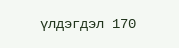үлдэгдэл 170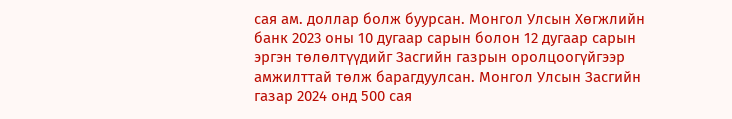сая ам. доллар болж буурсан. Монгол Улсын Хөгжлийн банк 2023 оны 10 дугаар сарын болон 12 дугаар сарын эргэн төлөлтүүдийг Засгийн газрын оролцоогүйгээр амжилттай төлж барагдуулсан. Монгол Улсын Засгийн газар 2024 онд 500 сая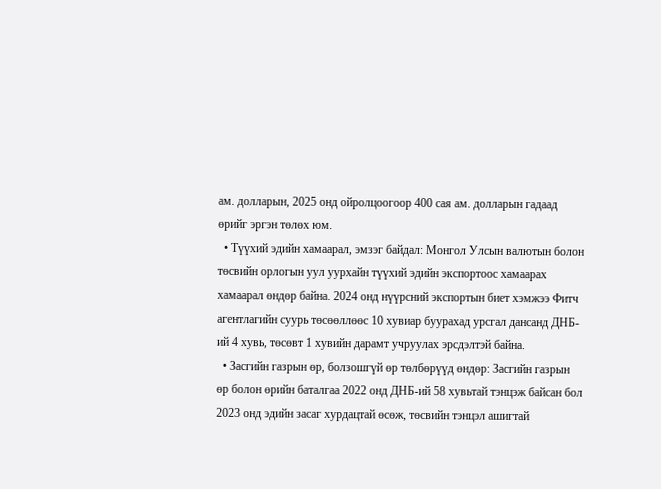ам. долларын, 2025 онд ойролцоогоор 400 сая ам. долларын гадаад өрийг эргэн төлөх юм.
  • Түүхий эдийн хамаарал, эмзэг байдал: Монгол Улсын валютын болон төсвийн орлогын уул уурхайн түүхий эдийн экспортоос хамаарах хамаарал өндөр байна. 2024 онд нүүрсний экспортын биет хэмжээ Фитч агентлагийн суурь төсөөллөөс 10 хувиар буурахад урсгал дансанд ДНБ-ий 4 хувь, төсөвт 1 хувийн дарамт учруулах эрсдэлтэй байна.
  • Засгийн газрын өр, болзошгүй өр төлбөрүүд өндөр: Засгийн газрын өр болон өрийн баталгаа 2022 онд ДНБ-ий 58 хувьтай тэнцэж байсан бол 2023 онд эдийн засаг хурдацтай өсөж, төсвийн тэнцэл ашигтай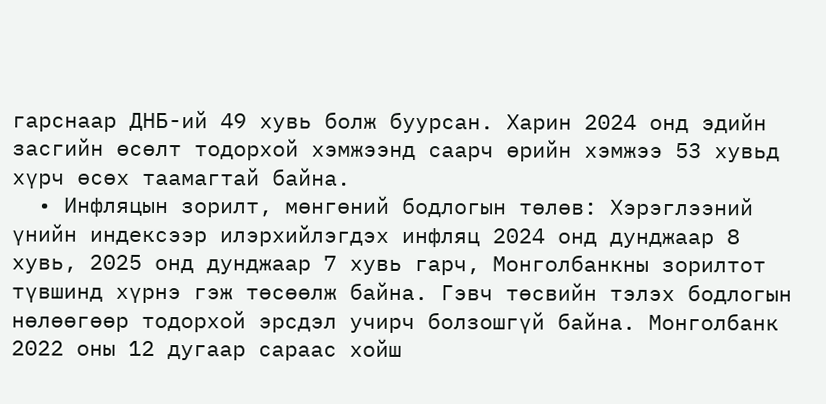гарснаар ДНБ-ий 49 хувь болж буурсан. Харин 2024 онд эдийн засгийн өсөлт тодорхой хэмжээнд саарч өрийн хэмжээ 53 хувьд хүрч өсөх таамагтай байна.
  • Инфляцын зорилт, мөнгөний бодлогын төлөв: Хэрэглээний үнийн индексээр илэрхийлэгдэх инфляц 2024 онд дунджаар 8 хувь, 2025 онд дунджаар 7 хувь гарч, Монголбанкны зорилтот түвшинд хүрнэ гэж төсөөлж байна. Гэвч төсвийн тэлэх бодлогын нөлөөгөөр тодорхой эрсдэл учирч болзошгүй байна. Монголбанк 2022 оны 12 дугаар сараас хойш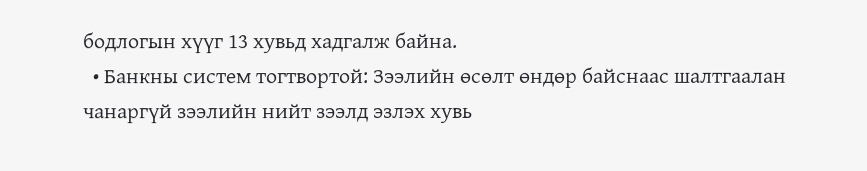бодлогын хүүг 13 хувьд хадгалж байна.
  • Банкны систем тогтвортой: Зээлийн өсөлт өндөр байснаас шалтгаалан чанаргүй зээлийн нийт зээлд эзлэх хувь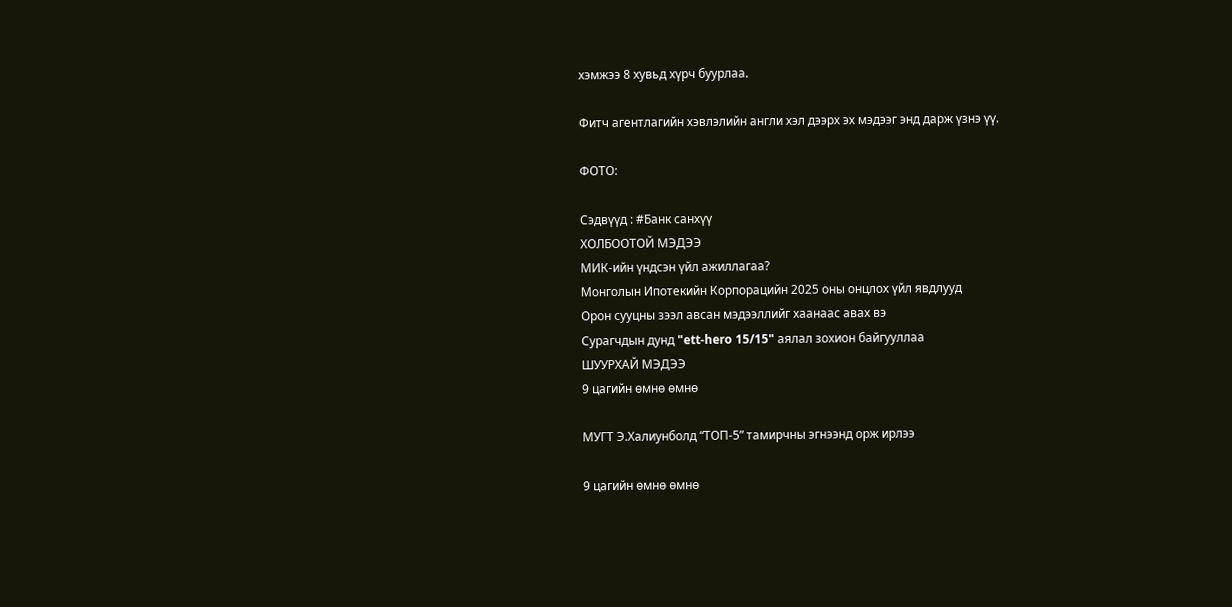хэмжээ 8 хувьд хүрч буурлаа.

Фитч агентлагийн хэвлэлийн англи хэл дээрх эх мэдээг энд дарж үзнэ үү.

ФОТО:

Сэдвүүд : #Банк санхүү
ХОЛБООТОЙ МЭДЭЭ
МИК-ийн үндсэн үйл ажиллагаа?
Монголын Ипотекийн Корпорацийн 2025 оны онцлох үйл явдлууд
Орон сууцны зээл авсан мэдээллийг хаанаас авах вэ
Сурагчдын дунд "ett-hero 15/15" аялал зохион байгууллаа
ШУУРХАЙ МЭДЭЭ
9 цагийн өмнө өмнө

МУГТ Э.Халиунболд “ТОП-5” тамирчны эгнээнд орж ирлээ

9 цагийн өмнө өмнө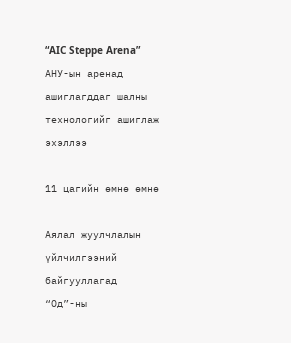“AIC Steppe Arena” АНУ-ын аренад ашиглагддаг шалны технологийг ашиглаж эхэллээ

11 цагийн өмнө өмнө

Аялал жуулчлалын үйлчилгээний байгууллагад “Од”-ны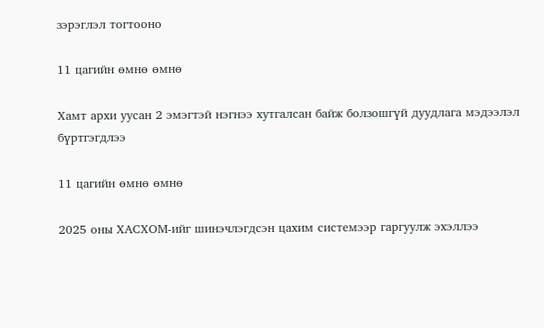зэрэглэл тогтооно

11 цагийн өмнө өмнө

Хамт архи уусан 2 эмэгтэй нэгнээ хутгалсан байж болзошгүй дуудлага мэдээлэл бүртгэгдлээ

11 цагийн өмнө өмнө

2025 оны ХАСХОМ-ийг шинэчлэгдсэн цахим системээр гаргуулж эхэллээ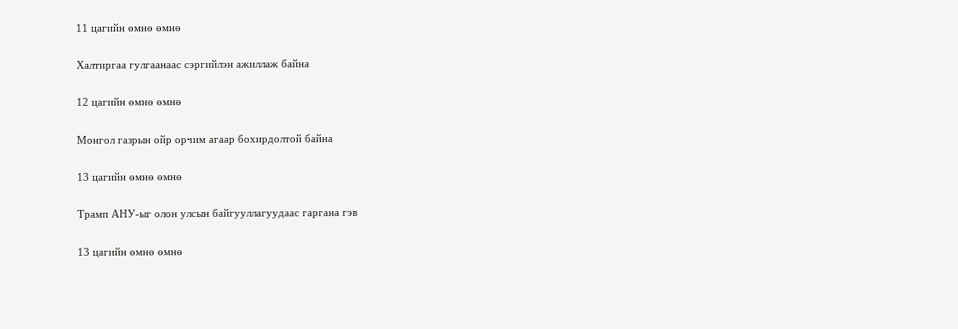11 цагийн өмнө өмнө

Халтиргаа гулгаанаас сэргийлэн ажиллаж байна

12 цагийн өмнө өмнө

Монгол газрын ойр орчим агаар бохирдолтой байна

13 цагийн өмнө өмнө

Трамп АНУ-ыг олон улсын байгууллагуудаас гаргана гэв

13 цагийн өмнө өмнө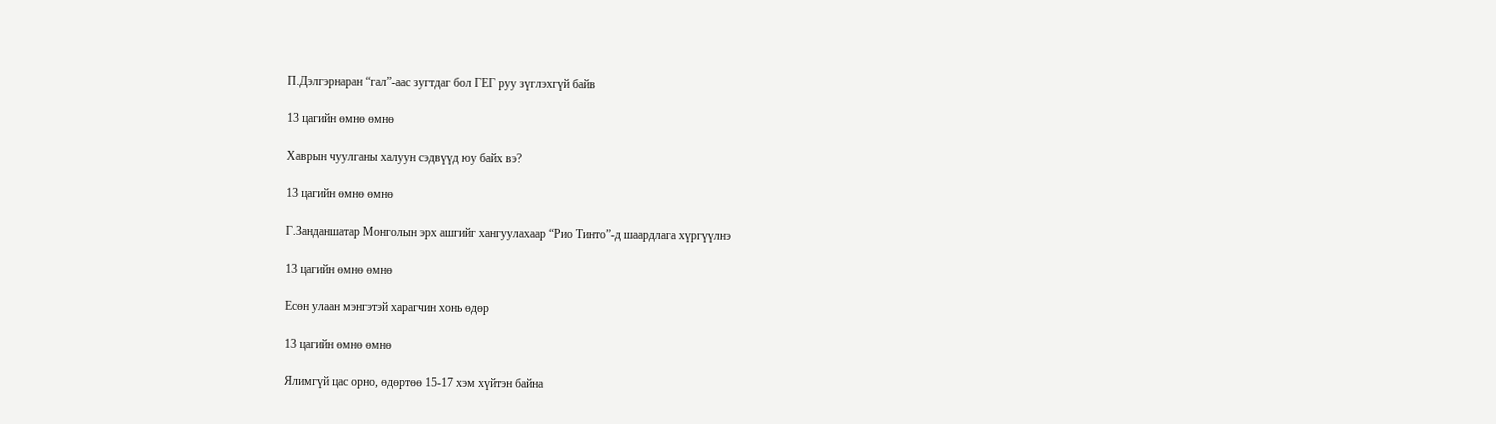П.Дэлгэрнаран “гал”-аас зугтдаг бол ГЕГ руу зүглэхгүй байв

13 цагийн өмнө өмнө

Хаврын чуулганы халуун сэдвүүд юу байх вэ?

13 цагийн өмнө өмнө

Г.Занданшатар Монголын эрх ашгийг хангуулахаар “Рио Тинто”-д шаардлага хүргүүлнэ

13 цагийн өмнө өмнө

Есөн улаан мэнгэтэй харагчин хонь өдөр

13 цагийн өмнө өмнө

Ялимгүй цас орно, өдөртөө 15-17 хэм хүйтэн байна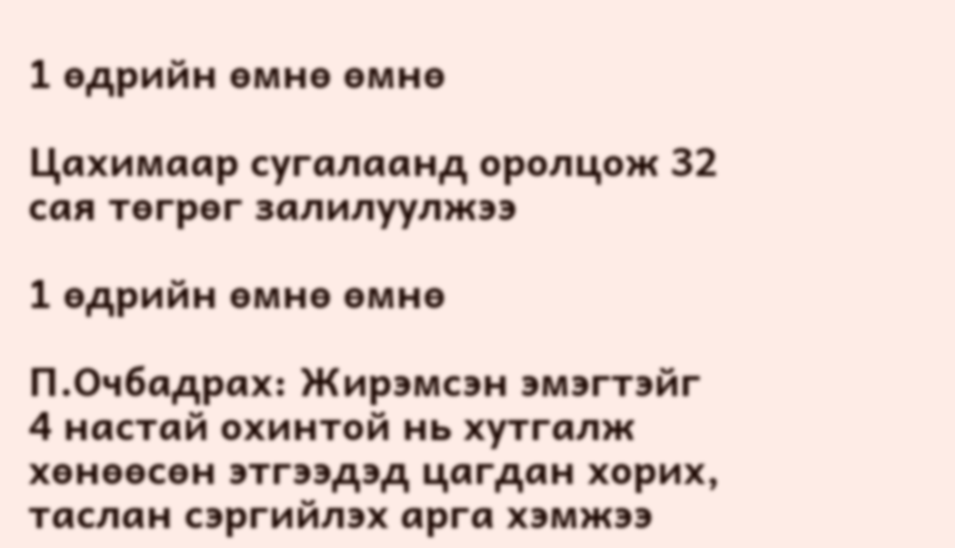1 өдрийн өмнө өмнө

Цахимаар сугалаанд оролцож 32 сая төгрөг залилуулжээ

1 өдрийн өмнө өмнө

П.Очбадрах: Жирэмсэн эмэгтэйг 4 настай охинтой нь хутгалж хөнөөсөн этгээдэд цагдан хорих, таслан сэргийлэх арга хэмжээ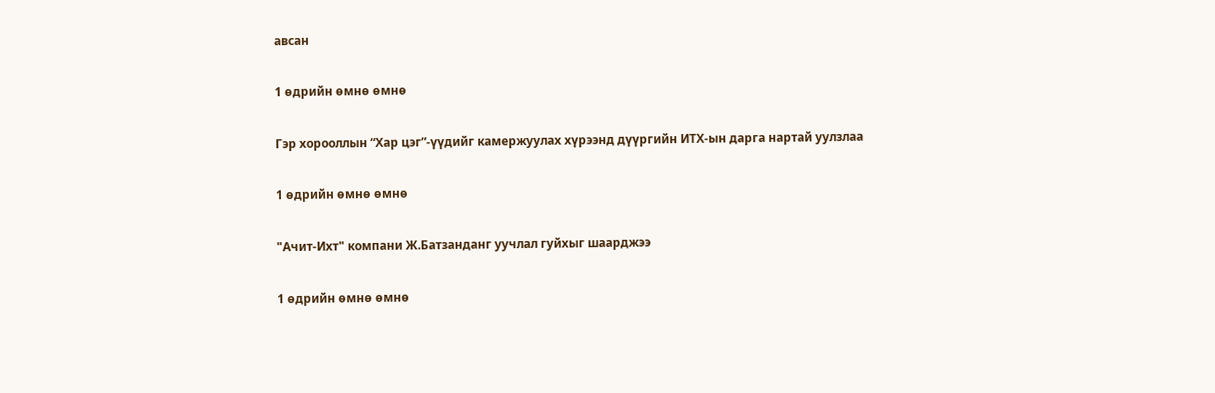авсан

1 өдрийн өмнө өмнө

Гэр хорооллын “Хар цэг”-үүдийг камержуулах хүрээнд дүүргийн ИТХ-ын дарга нартай уулзлаа

1 өдрийн өмнө өмнө

"Ачит-Ихт" компани Ж.Батзанданг уучлал гуйхыг шаарджээ

1 өдрийн өмнө өмнө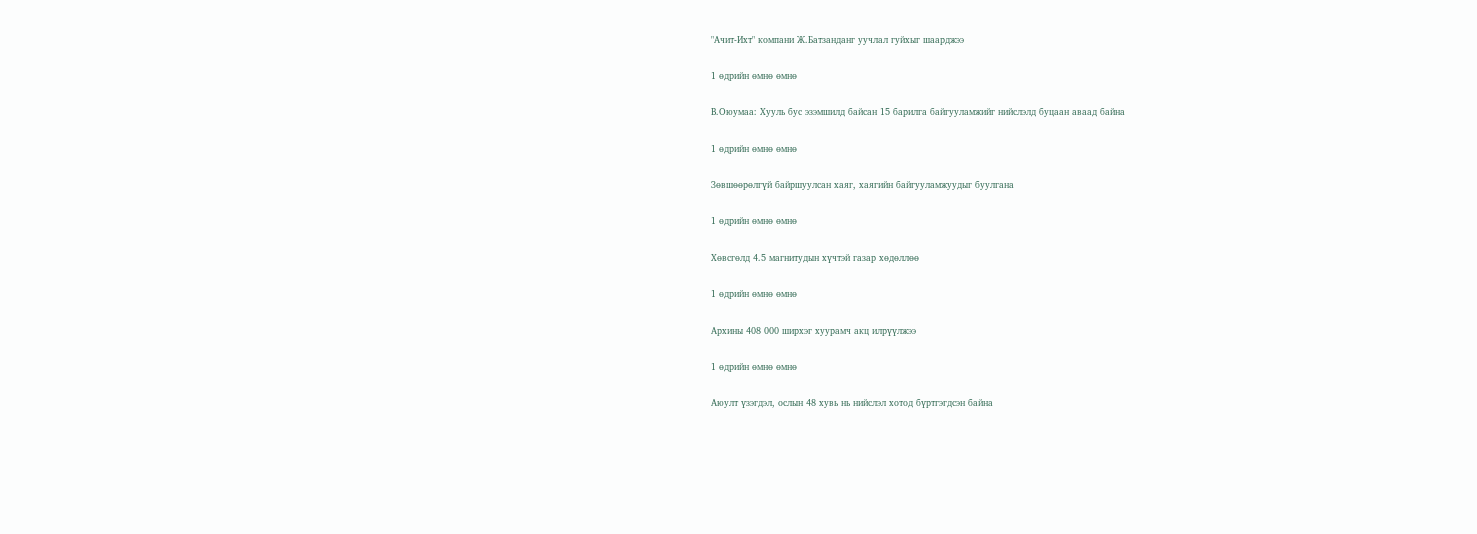"Ачит-Ихт" компани Ж.Батзанданг уучлал гуйхыг шаарджээ

1 өдрийн өмнө өмнө

В.Оюумаа: Хууль бус эзэмшилд байсан 15 барилга байгууламжийг нийслэлд буцаан аваад байна

1 өдрийн өмнө өмнө

Зөвшөөрөлгүй байршуулсан хаяг, хаягийн байгууламжуудыг буулгана

1 өдрийн өмнө өмнө

Хөвсгөлд 4.5 магнитудын хүчтэй газар хөдөллөө

1 өдрийн өмнө өмнө

Архины 408 000 ширхэг хуурамч акц илрүүлжээ

1 өдрийн өмнө өмнө

Аюулт үзэгдэл, ослын 48 хувь нь нийслэл хотод бүртгэгдсэн байна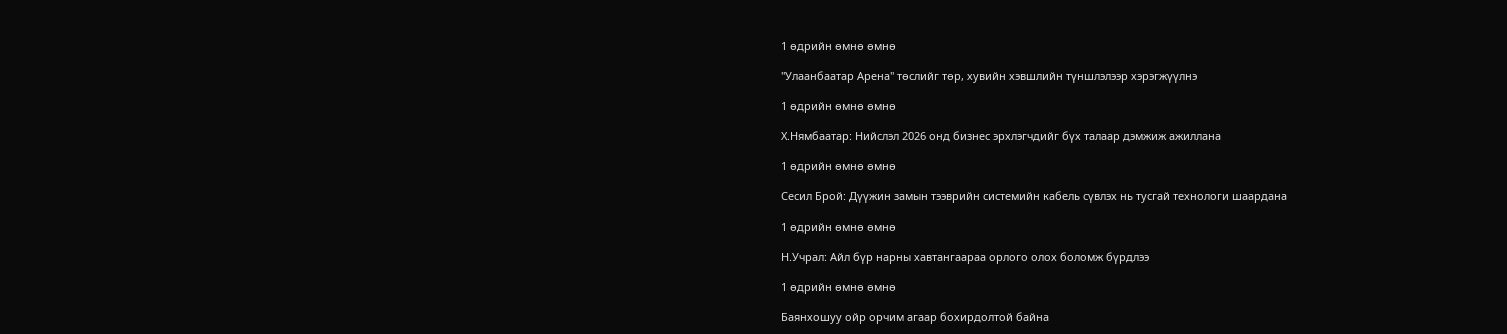1 өдрийн өмнө өмнө

"Улаанбаатар Арена" төслийг төр, хувийн хэвшлийн түншлэлээр хэрэгжүүлнэ

1 өдрийн өмнө өмнө

Х.Нямбаатар: Нийслэл 2026 онд бизнес эрхлэгчдийг бүх талаар дэмжиж ажиллана

1 өдрийн өмнө өмнө

Сесил Брой: Дүүжин замын тээврийн системийн кабель сүвлэх нь тусгай технологи шаардана

1 өдрийн өмнө өмнө

Н.Учрал: Айл бүр нарны хавтангаараа орлого олох боломж бүрдлээ

1 өдрийн өмнө өмнө

Баянхошуу ойр орчим агаар бохирдолтой байна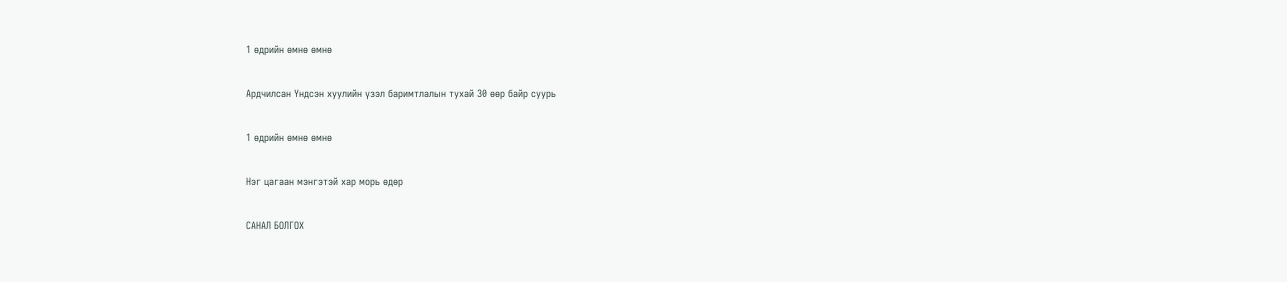1 өдрийн өмнө өмнө

Ардчилсан Үндсэн хуулийн үзэл баримтлалын тухай 30 өөр байр суурь

1 өдрийн өмнө өмнө

Нэг цагаан мэнгэтэй хар морь өдөр

САНАЛ БОЛГОХ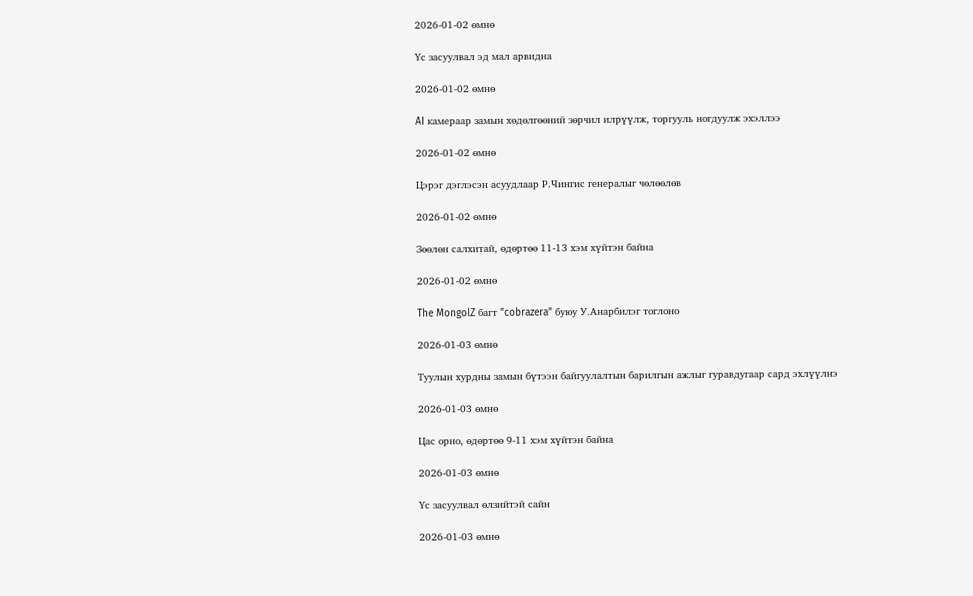2026-01-02 өмнө

Үс засуулвал эд мал арвидна

2026-01-02 өмнө

AI камераар замын хөдөлгөөний зөрчил илрүүлж, торгууль ногдуулж эхэллээ

2026-01-02 өмнө

Цэрэг дэглэсэн асуудлаар Р.Чингис генералыг чөлөөлөв

2026-01-02 өмнө

Зөөлөн салхитай, өдөртөө 11-13 хэм хүйтэн байна

2026-01-02 өмнө

The MongolZ багт "cobrazera" буюу У.Анарбилэг тоглоно

2026-01-03 өмнө

Туулын хурдны замын бүтээн байгуулалтын барилгын ажлыг гуравдугаар сард эхлүүлнэ

2026-01-03 өмнө

Цас орно, өдөртөө 9-11 хэм хүйтэн байна

2026-01-03 өмнө

Үс засуулвал өлзийтэй сайн

2026-01-03 өмнө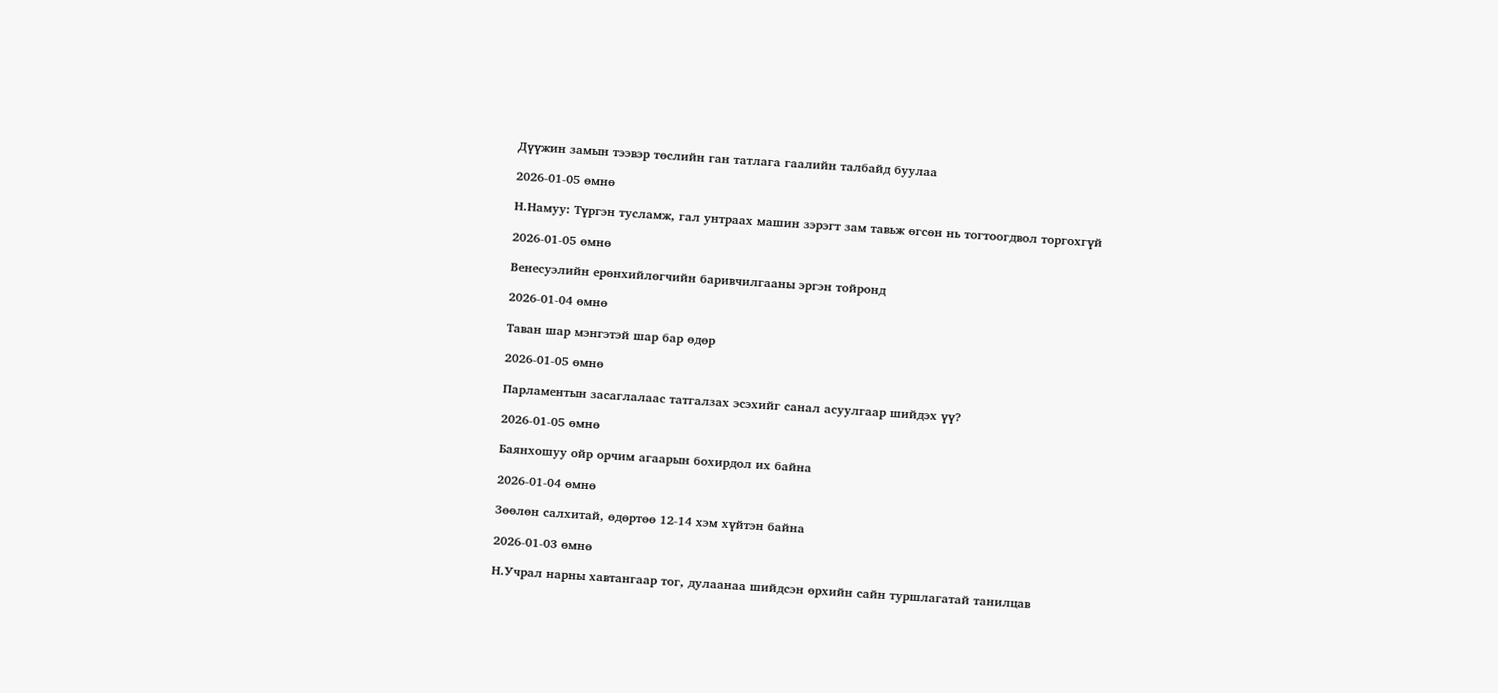Дүүжин замын тээвэр төслийн ган татлага гаалийн талбайд буулаа

2026-01-05 өмнө

Н.Намуу: Түргэн тусламж, гал унтраах машин зэрэгт зам тавьж өгсөн нь тогтоогдвол торгохгүй

2026-01-05 өмнө

Венесуэлийн ерөнхийлөгчийн баривчилгааны эргэн тойронд

2026-01-04 өмнө

Таван шар мэнгэтэй шар бар өдөр

2026-01-05 өмнө

Парламентын засаглалаас татгалзах эсэхийг санал асуулгаар шийдэх үү?

2026-01-05 өмнө

Баянхошуу ойр орчим агаарын бохирдол их байна

2026-01-04 өмнө

Зөөлөн салхитай, өдөртөө 12-14 хэм хүйтэн байна

2026-01-03 өмнө

Н.Учрал нарны хавтангаар тог, дулаанаа шийдсэн өрхийн сайн туршлагатай танилцав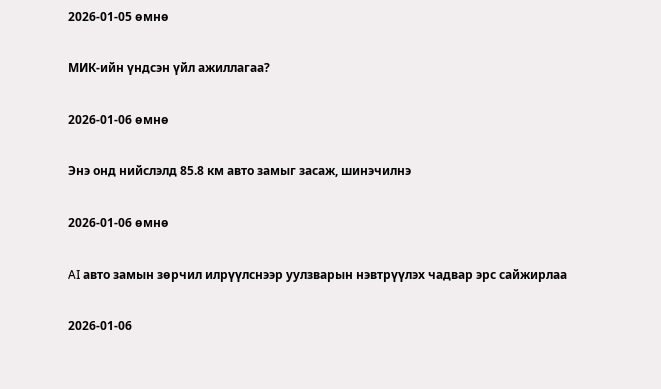2026-01-05 өмнө

МИК-ийн үндсэн үйл ажиллагаа?

2026-01-06 өмнө

Энэ онд нийслэлд 85.8 км авто замыг засаж, шинэчилнэ

2026-01-06 өмнө

AI авто замын зөрчил илрүүлснээр уулзварын нэвтрүүлэх чадвар эрс сайжирлаа

2026-01-06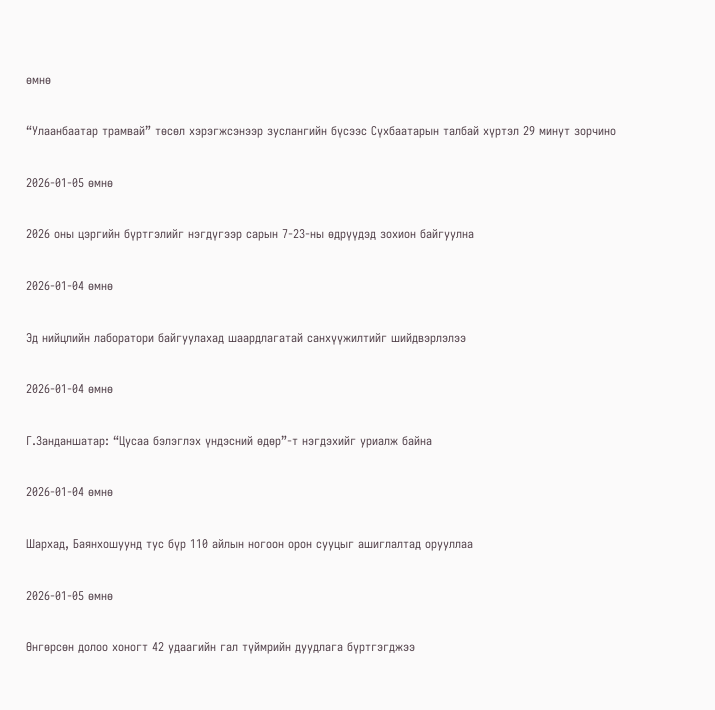өмнө

“Улаанбаатар трамвай” төсөл хэрэгжсэнээр зуслангийн бүсээс Сүхбаатарын талбай хүртэл 29 минут зорчино

2026-01-05 өмнө

2026 оны цэргийн бүртгэлийг нэгдүгээр сарын 7-23-ны өдрүүдэд зохион байгуулна

2026-01-04 өмнө

Эд нийцлийн лаборатори байгуулахад шаардлагатай санхүүжилтийг шийдвэрлэлээ

2026-01-04 өмнө

Г.Занданшатар: “Цусаа бэлэглэх үндэсний өдөр”-т нэгдэхийг уриалж байна

2026-01-04 өмнө

Шархад, Баянхошуунд тус бүр 110 айлын ногоон орон сууцыг ашиглалтад орууллаа

2026-01-05 өмнө

Өнгөрсөн долоо хоногт 42 удаагийн гал түймрийн дуудлага бүртгэгджээ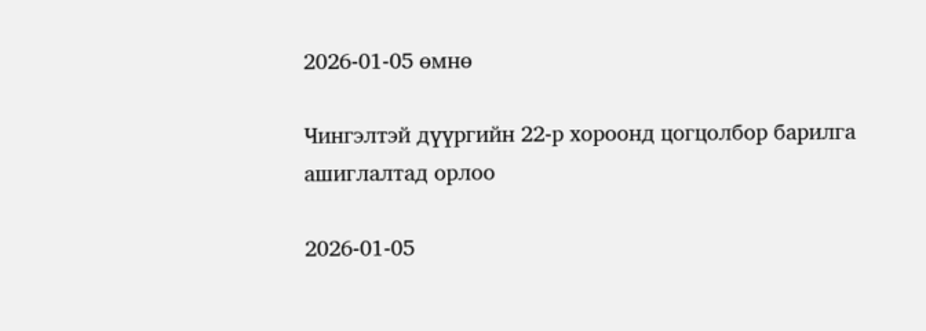2026-01-05 өмнө

Чингэлтэй дүүргийн 22-р хороонд цогцолбор барилга ашиглалтад орлоо

2026-01-05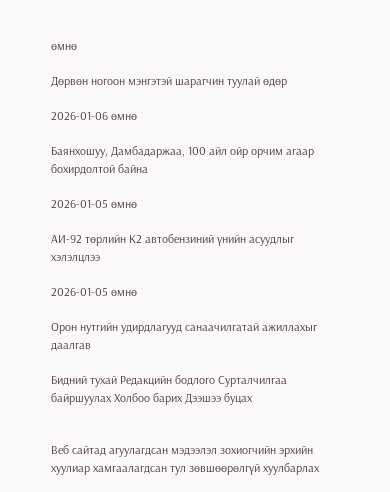өмнө

Дөрвөн ногоон мэнгэтэй шарагчин туулай өдөр

2026-01-06 өмнө

Баянхошуу, Дамбадаржаа, 100 айл ойр орчим агаар бохирдолтой байна

2026-01-05 өмнө

АИ-92 төрлийн К2 автобензиний үнийн асуудлыг хэлэлцлээ

2026-01-05 өмнө

Орон нутгийн удирдлагууд санаачилгатай ажиллахыг даалгав

Бидний тухай Редакцийн бодлого Сурталчилгаа байршуулах Холбоо барих Дээшээ буцах


Веб сайтад агуулагдсан мэдээлэл зохиогчийн эрхийн хуулиар хамгаалагдсан тул зөвшөөрөлгүй хуулбарлах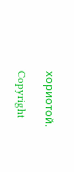хориотой.

Copyright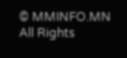© MMINFO.MN All Rights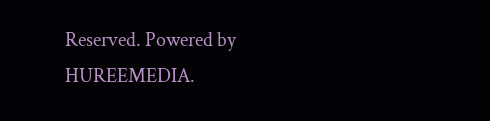Reserved. Powered by HUREEMEDIA.